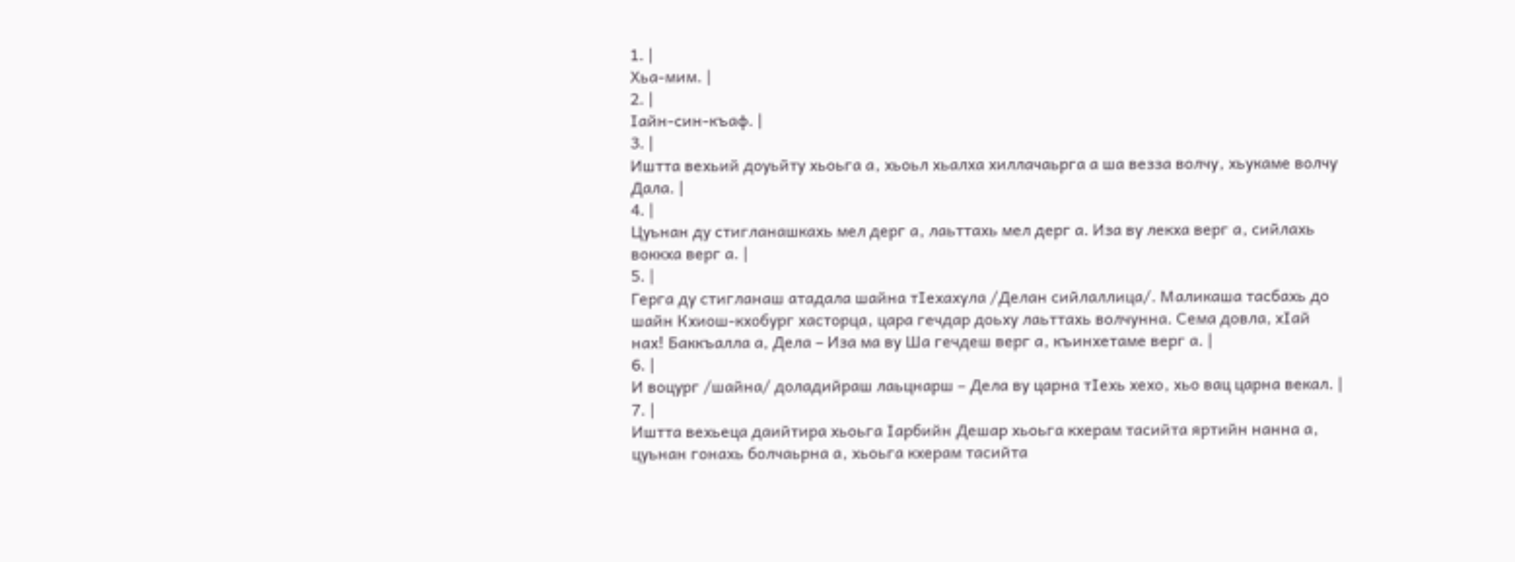1. |
Хьа-мим. |
2. |
Iайн-син-къаф. |
3. |
Иштта вехьий доуьйту хьоьга а‚ хьоьл хьалха хиллачаьрга а ша везза волчу‚ хьукаме волчу Дала. |
4. |
Цуьнан ду стигланашкахь мел дерг а‚ лаьттахь мел дерг а. Иза ву лекха верг а‚ сийлахь воккха верг а. |
5. |
Герга ду стигланаш атадала шайна тIехахула /Делан сийлаллица/. Маликаша тасбахь до шайн Кхиош-кхобург хасторца‚ цара гечдар доьху лаьттахь волчунна. Сема довла, хIай нах! Баккъалла а, Дела – Иза ма ву Ша гечдеш верг а‚ къинхетаме верг а. |
6. |
И воцург /шайна/ доладийраш лаьцнарш – Дела ву царна тIехь хехо‚ хьо вац царна векал. |
7. |
Иштта вехьеца даийтира хьоьга Iарбийн Дешар хьоьга кхерам тасийта яртийн нанна а‚ цуьнан гонахь болчаьрна а‚ хьоьга кхерам тасийта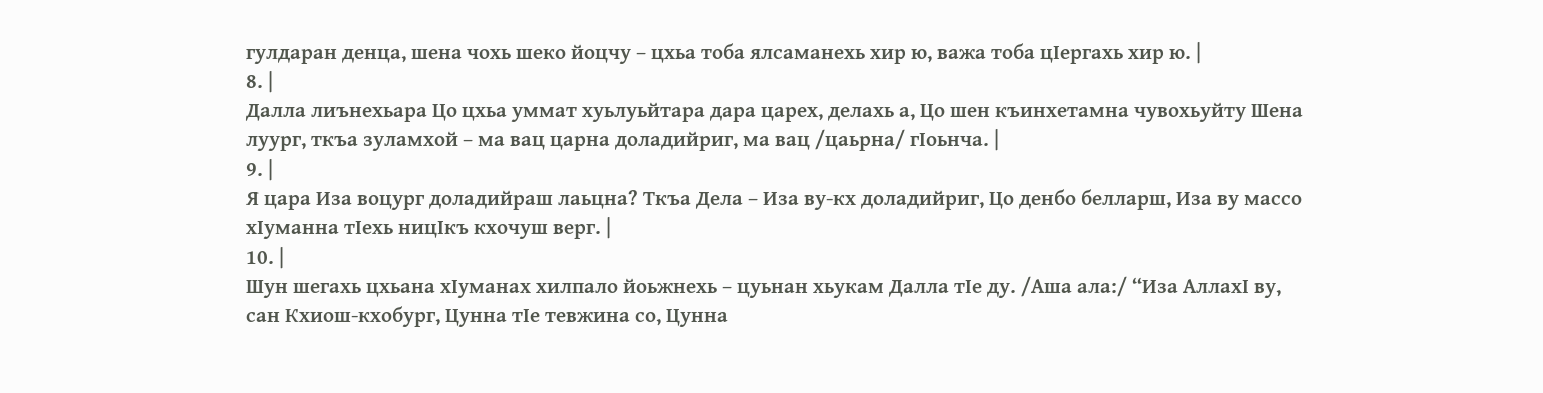гулдаран денца‚ шена чохь шеко йоцчу – цхьа тоба ялсаманехь хир ю‚ важа тоба цIергахь хир ю. |
8. |
Далла лиънехьара Цо цхьа уммат хуьлуьйтара дара царех‚ делахь а‚ Цо шен къинхетамна чувохьуйту Шена луург‚ ткъа зуламхой – ма вац царна доладийриг‚ ма вац /цаьрна/ гIоьнча. |
9. |
Я цара Иза воцург доладийраш лаьцна? Ткъа Дела – Иза ву-кх доладийриг‚ Цо денбо белларш‚ Иза ву массо хIуманна тIехь ницIкъ кхочуш верг. |
10. |
Шун шегахь цхьана хIуманах хилпало йоьжнехь – цуьнан хьукам Далла тIе ду. /Аша ала:/ “Иза АллахI ву‚ сан Кхиош-кхобург‚ Цунна тIе тевжина со‚ Цунна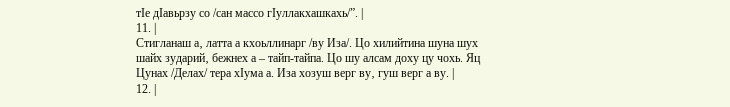тIе дIавьрзу со /сан массо гIуллакхашкахь/”. |
11. |
Стигланаш а‚ латта а кхоьллинарг /ву Иза/. Цо хилийтина шуна шух шайх зударий‚ бежнех а – тайп-тайпа. Цо шу алсам доху цу чохь. Яц Цунах /Делах/ тера хIума а. Иза хозуш верг ву‚ гуш верг а ву. |
12. |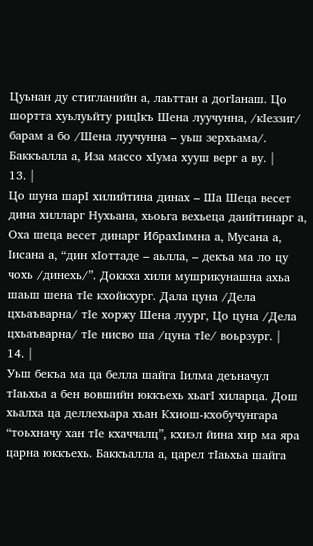Цуьнан ду стигланийн а‚ лаьттан а догIанаш. Цо шортта хуьлуьйту рицIкъ Шена луучунна‚ /кIеззиг/ барам а бо /Шена луучунна – уьш зерхьама/. Баккъалла а, Иза массо хIума хууш верг а ву. |
13. |
Цо шуна шарI хилийтина динах – Ша Шеца весет дина хилларг Нухьана, хьоьга вехьеца даийтинарг а‚ Оха шеца весет динарг ИбрахIимна а‚ Мусана а‚ Iисана а‚ “дин хIоттаде – аьлла‚ – декъа ма ло цу чохь /динехь/”. Доккха хили мушрикунашна ахьа шаьш шена тIе кхойкхург. Дала цуна /Дела цхьаъварна/ тIе хоржу Шена луург‚ Цо цуна /Дела цхьаъварна/ тIе нисво ша /цуна тIе/ воьрзург. |
14. |
Уьш бекъа ма ца белла шайга Iилма деъначул тIаьхьа а бен вовшийн юккъехь хьагI хиларца. Дош хьалха ца деллехьара хьан Кхиош-кхобучунгара “тоьхначу хан тIе кхаччалц”, кхиэл йина хир ма яра царна юккъехь. Баккъалла а, царел тIаьхьа шайга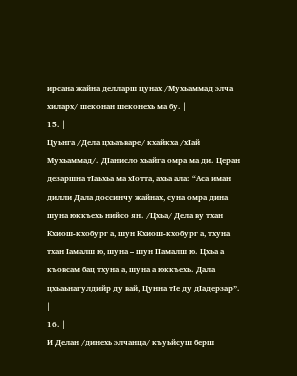ирсана жайна делларш цунах /Мухьаммад элча хиларх/ шеконан шеконехь ма бу. |
15. |
Цуьнга /Дела цхьаъваре/ кхайкха /хIай Мухьаммад/. ДIанисло хьайга омра ма ди. Церан дезаршна тIаьхьа ма хIотта‚ ахьа ала: “Аса иман дилли Дала доссинчу жайнах‚ суна омра дина шуна юккъехь нийсо ян. /Цхьа/ Дела ву тхан Кхиош-кхобург а‚ шун Кхиош-кхобург а‚ тхуна тхан Iамалш ю‚ шуна – шун IIамалш ю. Цхьа а къовсам бац тхуна а‚ шуна а юккъехь. Дала цхьаьнагулдийр ду вай‚ Цунна тIе ду дIадерзар”. |
16. |
И Делан /динехь элчанца/ къуьйсуш берш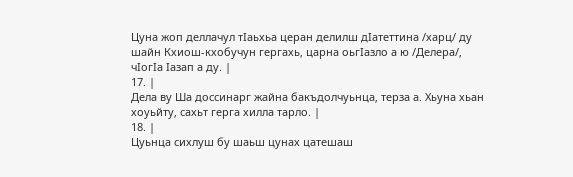Цуна жоп деллачул тIаьхьа церан делилш дIатеттина /харц/ ду шайн Кхиош-кхобучун гергахь‚ царна оьгIазло а ю /Делера/‚ чIогIа Iазап а ду. |
17. |
Дела ву Ша доссинарг жайна бакъдолчуьнца‚ терза а. Хьуна хьан хоуьйту‚ сахьт герга хилла тарло. |
18. |
Цуьнца сихлуш бу шаьш цунах цатешаш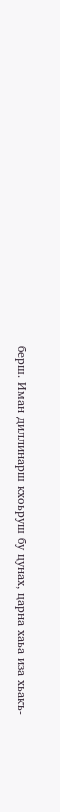берш. Иман диллинарш кхоьруш бу цунах‚ царна хаьа иза хьакъ-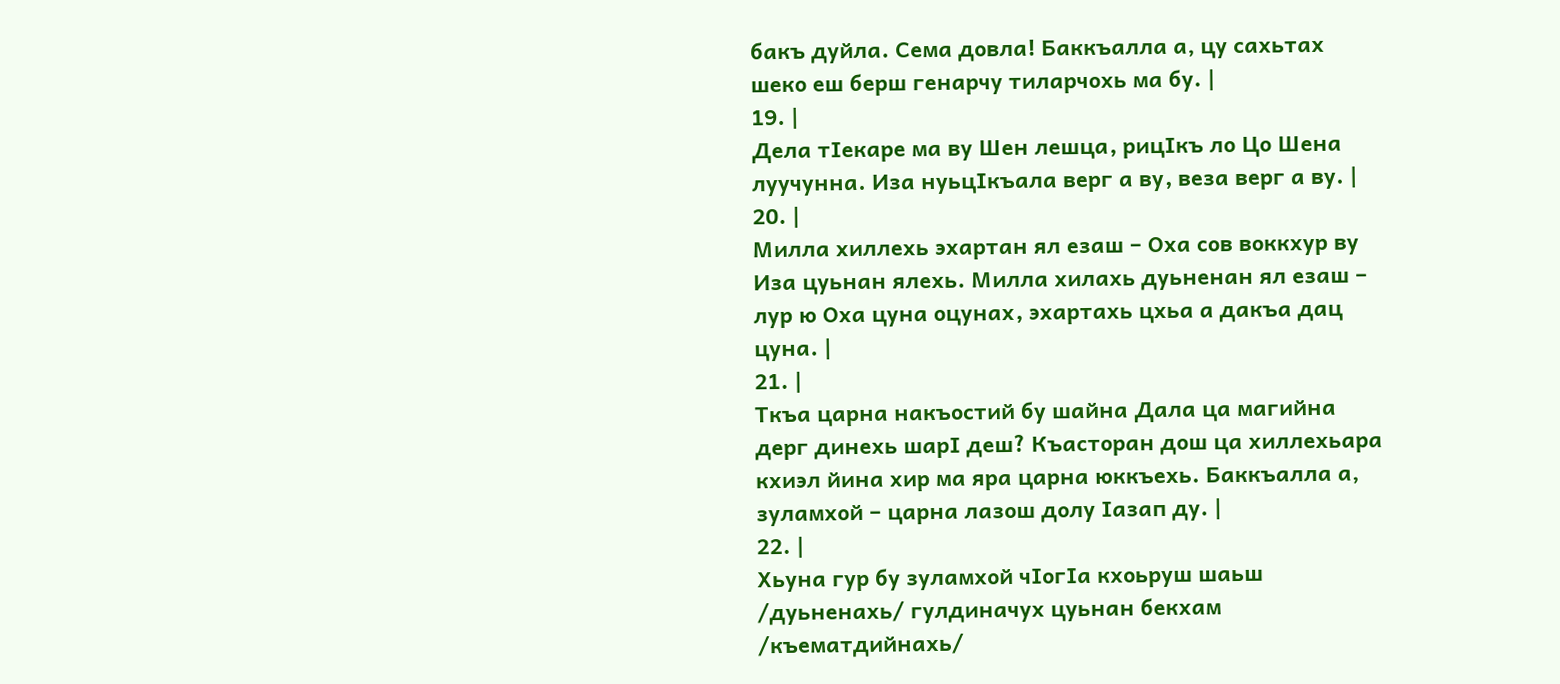бакъ дуйла. Сема довла! Баккъалла а, цу сахьтах шеко еш берш генарчу тиларчохь ма бу. |
19. |
Дела тIекаре ма ву Шен лешца‚ рицIкъ ло Цо Шена луучунна. Иза нуьцIкъала верг а ву‚ веза верг а ву. |
20. |
Милла хиллехь эхартан ял езаш – Оха сов воккхур ву Иза цуьнан ялехь. Милла хилахь дуьненан ял езаш – лур ю Оха цуна оцунах‚ эхартахь цхьа а дакъа дац цуна. |
21. |
Ткъа царна накъостий бу шайна Дала ца магийна дерг динехь шарI деш? Къасторан дош ца хиллехьара кхиэл йина хир ма яра царна юккъехь. Баккъалла а, зуламхой – царна лазош долу Iазап ду. |
22. |
Хьуна гур бу зуламхой чIогIа кхоьруш шаьш /дуьненахь/ гулдиначух цуьнан бекхам /къематдийнахь/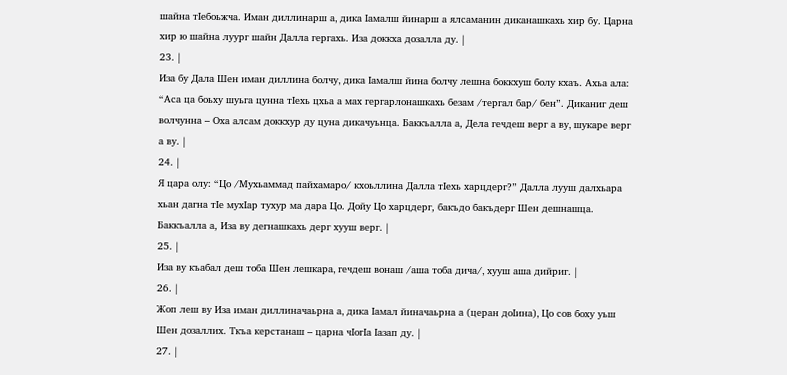шайна тIебоьжча. Иман диллинарш а‚ дика Iамалш йинарш а ялсаманин диканашкахь хир бу. Царна хир ю шайна луург шайн Далла гергахь. Иза доккха дозалла ду. |
23. |
Иза бу Дала Шен иман диллина болчу‚ дика Iамалш йина болчу лешна боккхуш болу кхаъ. Ахьа ала: “Аса ца боьху шуьга цунна тIехь цхьа а мах гергарлонашкахь безам /тергал бар/ бен”. Диканиг деш волчунна – Оха алсам доккхур ду цуна дикачуьнца. Баккъалла а, Дела гечдеш верг а ву‚ шукаре верг а ву. |
24. |
Я цара олу: “Цо /Мухьаммад пайхамаро/ кхоьллина Далла тIехь харцдерг?” Далла лууш далхьара хьан дагна тIе мухIар тухур ма дара Цо. Дойу Цо харцдерг, бакъдо бакъдерг Шен дешнашца. Баккъалла а, Иза ву дегнашкахь дерг хууш верг. |
25. |
Иза ву къабал деш тоба Шен лешкара‚ гечдеш вонаш /аша тоба дича/‚ хууш аша дийриг. |
26. |
Жоп леш ву Иза иман диллиначаьрна а‚ дика Iамал йиначаьрна а (церан доIина)‚ Цо сов боху уьш Шен дозаллих. Ткъа керстанаш – царна чIогIа Iазап ду. |
27. |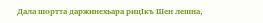Дала шортта даржинехьара рицIкъ Шен лешна‚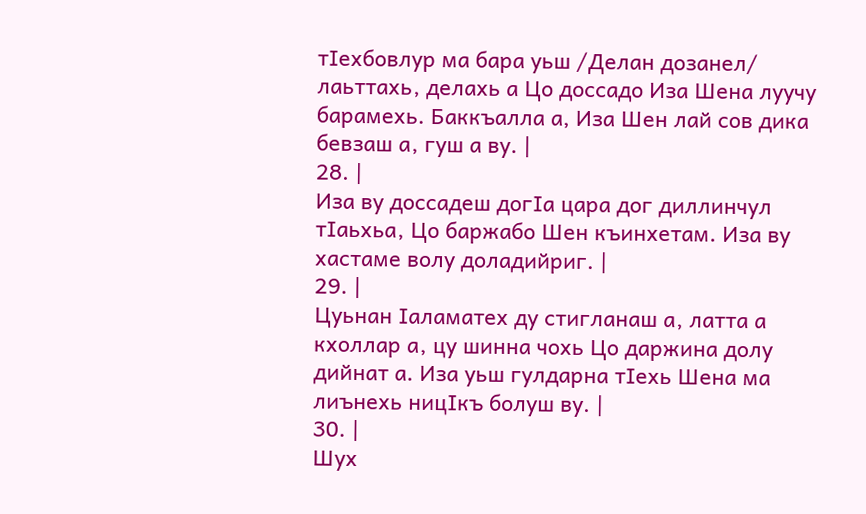тIехбовлур ма бара уьш /Делан дозанел/ лаьттахь‚ делахь а Цо доссадо Иза Шена луучу барамехь. Баккъалла а, Иза Шен лай сов дика бевзаш а‚ гуш а ву. |
28. |
Иза ву доссадеш догIа цара дог диллинчул тIаьхьа‚ Цо баржабо Шен къинхетам. Иза ву хастаме волу доладийриг. |
29. |
Цуьнан Iаламатех ду стигланаш а‚ латта а кхоллар а‚ цу шинна чохь Цо даржина долу дийнат а. Иза уьш гулдарна тIехь Шена ма лиънехь ницIкъ болуш ву. |
30. |
Шух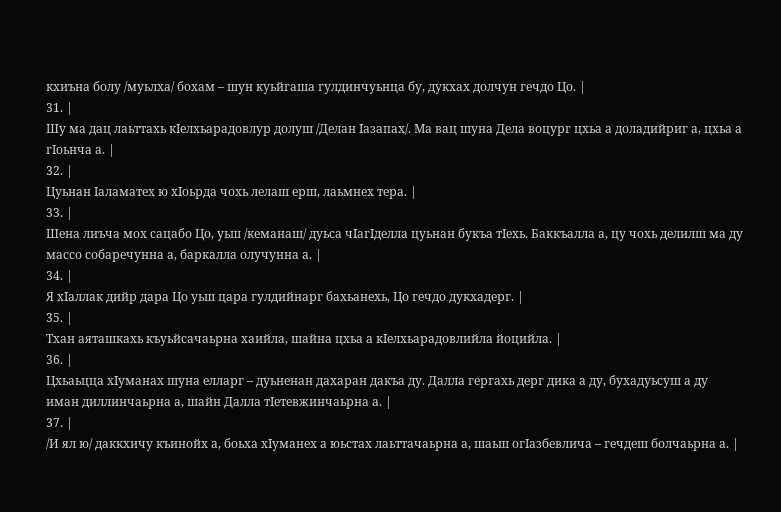кхиъна болу /муьлха/ бохам – шун куьйгаша гулдинчуьнца бу‚ дукхах долчун гечдо Цо. |
31. |
Шу ма дац лаьттахь кIелхьарадовлур долуш /Делан Iазапах/. Ма вац шуна Дела воцург цхьа а доладийриг а‚ цхьа а гIоьнча а. |
32. |
Цуьнан Iаламатех ю хIоьрда чохь лелаш ерш‚ лаьмнех тера. |
33. |
Шена лиъча мох сацабо Цо‚ уьш /кеманаш/ дуьса чIагIделла цуьнан букъа тIехь. Баккъалла а, цу чохь делилш ма ду массо собаречунна а‚ баркалла олучунна а. |
34. |
Я хIаллак дийр дара Цо уьш цара гулдийнарг бахьанехь‚ Цо гечдо дукхадерг. |
35. |
Тхан аяташкахь къуьйсачаьрна хаийла‚ шайна цхьа а кIелхьарадовлийла йоцийла. |
36. |
Цхьаьцца хIуманах шуна елларг – дуьненан дахаран дакъа ду. Далла гергахь дерг дика а ду, бухадуьсуш а ду иман диллинчаьрна а‚ шайн Далла тIетевжинчаьрна а. |
37. |
/И ял ю/ даккхичу къинойх а‚ боьха хIуманех а юьстах лаьттачаьрна а‚ шаьш огIазбевлича – гечдеш болчаьрна а. |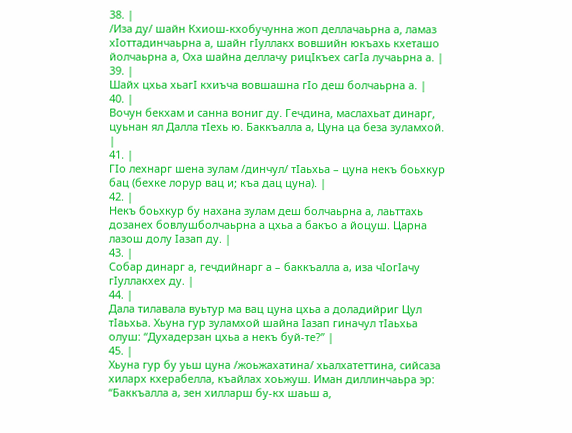38. |
/Иза ду/ шайн Кхиош-кхобучунна жоп деллачаьрна а‚ ламаз хIоттадинчаьрна а‚ шайн гIуллакх вовшийн юкъахь кхеташо йолчаьрна а‚ Оха шайна деллачу рицIкъех сагIа лучаьрна а. |
39. |
Шайх цхьа хьагI кхиъча вовшашна гIо деш болчаьрна а. |
40. |
Вочун бекхам и санна вониг ду. Гечдина‚ маслахьат динарг‚ цуьнан ял Далла тIехь ю. Баккъалла а, Цуна ца беза зуламхой. |
41. |
ГIо лехнарг шена зулам /динчул/ тIаьхьа – цуна некъ боьхкур бац (бехке лорур вац и; къа дац цуна). |
42. |
Некъ боьхкур бу нахана зулам деш болчаьрна а‚ лаьттахь дозанех бовлушболчаьрна а цхьа а бакъо а йоцуш. Царна лазош долу Iазап ду. |
43. |
Собар динарг а‚ гечдийнарг а – баккъалла а, иза чIогIачу гIуллакхех ду. |
44. |
Дала тилавала вуьтур ма вац цуна цхьа а доладийриг Цул тIаьхьа. Хьуна гур зуламхой шайна Iазап гиначул тIаьхьа олуш: “Духадерзан цхьа а некъ буй-те?” |
45. |
Хьуна гур бу уьш цуна /жоьжахатина/ хьалхатеттина‚ сийсаза хиларх кхерабелла‚ къайлах хоьжуш. Иман диллинчаьра эр: “Баккъалла а, зен хилларш бу-кх шаьш а‚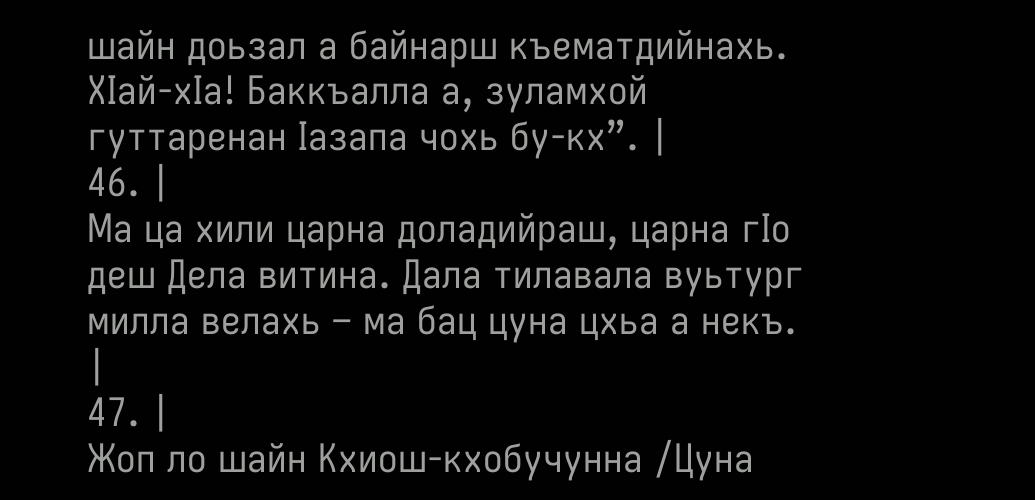шайн доьзал а байнарш къематдийнахь. ХIай-хIа! Баккъалла а, зуламхой гуттаренан Iазапа чохь бу-кх”. |
46. |
Ма ца хили царна доладийраш‚ царна гIо деш Дела витина. Дала тилавала вуьтург милла велахь – ма бац цуна цхьа а некъ. |
47. |
Жоп ло шайн Кхиош-кхобучунна /Цуна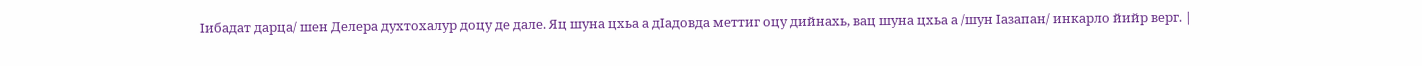Iибадат дарца/ шен Делера духтохалур доцу де дале. Яц шуна цхьа а дIадовда меттиг оцу дийнахь‚ вац шуна цхьа а /шун Iазапан/ инкарло йийр верг. |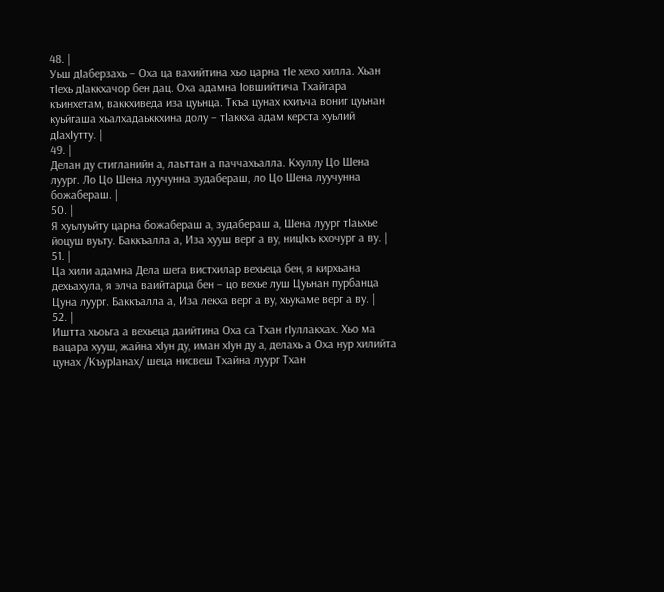48. |
Уьш дIаберзахь – Оха ца вахийтина хьо царна тIе хехо хилла. Хьан тIехь дIаккхачор бен дац. Оха адамна Iовшийтича Тхайгара къинхетам‚ ваккхиведа иза цуьнца. Ткъа цунах кхиъча вониг цуьнан куьйгаша хьалхадаьккхина долу – тIаккха адам керста хуьлий дIахIутту. |
49. |
Делан ду стигланийн а‚ лаьттан а паччахьалла. Кхуллу Цо Шена луург. Ло Цо Шена луучунна зудабераш, ло Цо Шена луучунна божабераш. |
50. |
Я хуьлуьйту царна божабераш а‚ зудабераш а‚ Шена луург тIаьхье йоцуш вуьту. Баккъалла а, Иза хууш верг а ву‚ ницIкъ кхочург а ву. |
51. |
Ца хили адамна Дела шега вистхилар вехьеца бен‚ я кирхьана дехьахула‚ я элча ваийтарца бен – цо вехье луш Цуьнан пурбанца Цуна луург. Баккъалла а, Иза лекха верг а ву‚ хьукаме верг а ву. |
52. |
Иштта хьоьга а вехьеца даийтина Оха са Тхан гIуллакхах. Хьо ма вацара хууш‚ жайна хIун ду‚ иман хIун ду а‚ делахь а Оха нур хилийта цунах /КъурIанах/ шеца нисвеш Тхайна луург Тхан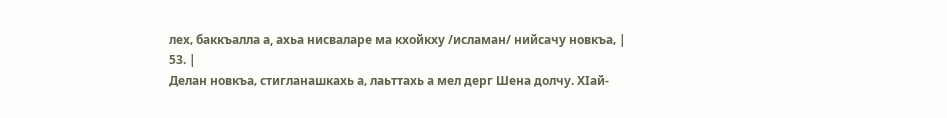лех‚ баккъалла а, ахьа нисваларе ма кхойкху /исламан/ нийсачу новкъа‚ |
53. |
Делан новкъа‚ стигланашкахь а‚ лаьттахь а мел дерг Шена долчу. ХIай-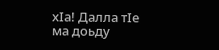хIа! Далла тIе ма доьду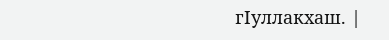гIуллакхаш. |